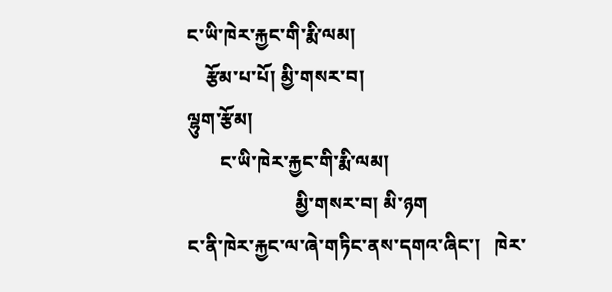ང་ཡི་ཁེར་རྐྱང་གི་རྨི་ལམ།
    རྩོམ་པ་པོ། མྱི་གསར་བ།
ལྷུག་རྩོམ།
       ང་ཡི་ཁེར་རྐྱང་གི་རྨི་ལམ།
                       མྱི་གསར་བ། མི་ཉག
ང་ནི་ཁེར་རྐྱང་ལ་ཞེ་གཏིང་ནས་དགའ་ཞིང་།   ཁེར་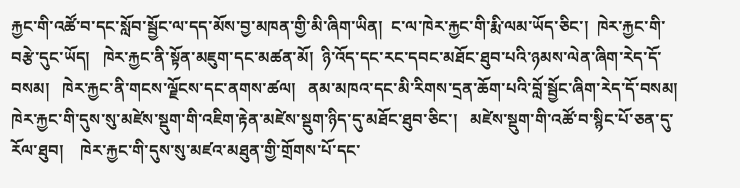རྐྱང་གི་འཚོ་བ་དང་སློབ་སྦྱོང་ལ་དད་མོས་བྱ་མཁན་གྱི་མི་ཞིག་ཡིན།  ང་ལ་ཁེར་རྐྱང་གི་རྨི་ལམ་ཡོད་ཅིང་།  ཁེར་རྐྱང་གི་བརྩེ་དུང་ཡོད།   ཁེར་རྐྱང་ནི་སྟོན་མཇུག་དང་མཚན་མོ།  ཉི་འོད་དང་རང་དབང་མཐོང་ཐུབ་པའི་ཉམས་ལེན་ཞིག་རེད་དོ་བསམ།   ཁེར་རྐྱང་ནི་གངས་ལྗོངས་དང་ནགས་ཚལ།   ནམ་མཁའ་དང་མི་རིགས་དྲན་ཆོག་པའི་བློ་སྦྱོང་ཞིག་རེད་དོ་བསམ།   ཁེར་རྐྱང་གི་དུས་སུ་མཛེས་སྡུག་གི་འཇིག་རྟེན་མཛེས་སྡུག་ཉིད་དུ་མཐོང་ཐུབ་ཅིང་།   མཛེས་སྡུག་གི་འཚོ་བ་སྙིང་པོ་ཅན་དུ་རོལ་ཐུབ།    ཁེར་རྐྱང་གི་དུས་སུ་མཛའ་མཐུན་གྱི་གྲོགས་པོ་དང་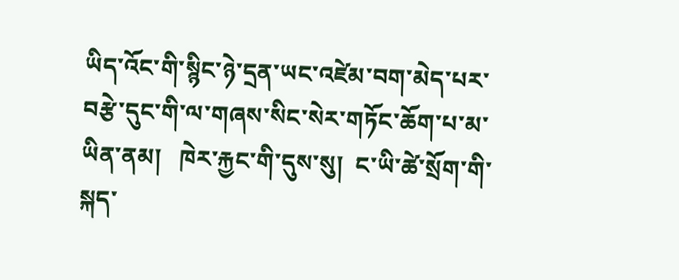ཡིད་འོང་གི་སྙིང་ཉེ་དྲན་ཡང་འཛེམ་བག་མེད་པར་བརྩེ་དུང་གི་ལ་གཞས་སིང་སེར་གཏོང་ཆོག་པ་མ་ཡིན་ནམ།   ཁེར་རྐྱང་གི་དུས་སུ།  ང་ཡི་ཚེ་སྲོག་གི་སྐད་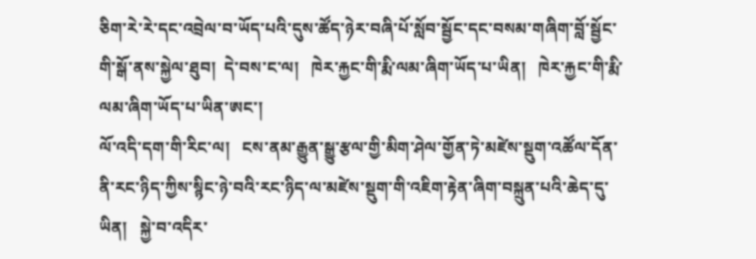ཅིག་རེ་རེ་དང་འབྲེལ་བ་ཡོད་པའི་དུས་ཚོད་ཉེར་བཞི་པོ་སློབ་སྦྱོང་དང་བསམ་གཞིག་བློ་སྦྱོང་གི་སྒོ་ནས་སྐྱེལ་ཐུབ།  དེ་བས་ང་ལ།   ཁེར་རྐྱང་གི་རྨི་ལམ་ཞིག་ཡོད་པ་ཡིན།   ཁེར་རྐྱང་གི་རྨི་ལམ་ཞིག་ཡོད་པ་ཡིན་ཨང་།
ལོ་འདི་དག་གི་རིང་ལ།   ངས་ནམ་རྒྱུན་སྒྱུ་རྩལ་གྱི་མིག་ཤེལ་གྱོན་ཏེ་མཛེས་སྡུག་འཚོལ་དོན་ནི་རང་ཉིད་ཀྱིས་སྙིང་ཉེ་བའི་རང་ཉིད་ལ་མཛེས་སྡུག་གི་འཇིག་རྟེན་ཞིག་བསྐྲུན་པའི་ཆེད་དུ་ཡིན།   སྐྱེ་བ་འདིར་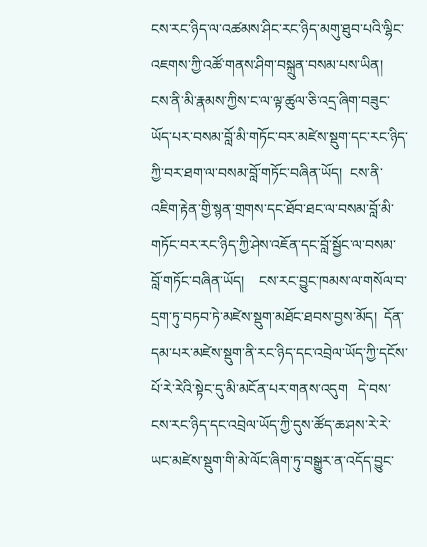ངས་རང་ཉིད་ལ་འཚམས་ཤིང་རང་ཉིད་མགུ་ཐུབ་པའི་ལྷིང་འཇགས་ཀྱི་འཚོ་གནས་ཤིག་བསྐྲུན་བསམ་པས་ཡིན།   ངས་ནི་མི་རྣམས་ཀྱིས་ང་ལ་ལྟ་ཚུལ་ཅི་འདྲ་ཞིག་བཟུང་ཡོད་པར་བསམ་བློ་མི་གཏོང་བར་མཛེས་སྡུག་དང་རང་ཉིད་ཀྱི་བར་ཐག་ལ་བསམ་བློ་གཏོང་བཞིན་ཡོད།  ངས་ནི་འཇིག་རྟེན་གྱི་སྙན་གྲགས་དང་ཐོབ་ཐང་ལ་བསམ་བློ་མི་གཏོང་བར་རང་ཉིད་ཀྱི་ཤེས་འཇོན་དང་བློ་སྦྱོང་ལ་བསམ་བློ་གཏོང་བཞིན་ཡོད།    ངས་རང་བྱུང་ཁམས་ལ་གསོལ་བ་དྲག་ཏུ་བཏབ་ཏེ་མཛེས་སྡུག་མཐོང་ཐབས་བྱས་མོད།  དོན་དམ་པར་མཛེས་སྡུག་ནི་རང་ཉིད་དང་འབྲེལ་ཡོད་ཀྱི་དངོས་པོ་རེ་རེའི་སྟེང་དུ་མི་མངོན་པར་གནས་འདུག   དེ་བས་ངས་རང་ཉིད་དང་འབྲེལ་ཡོད་ཀྱི་དུས་ཚོད་ཆ་ཤས་རེ་རེ་ཡང་མཛེས་སྡུག་གི་མེ་ལོང་ཞིག་ཏུ་བསྒྱུར་ན་འདོད་བྱུང་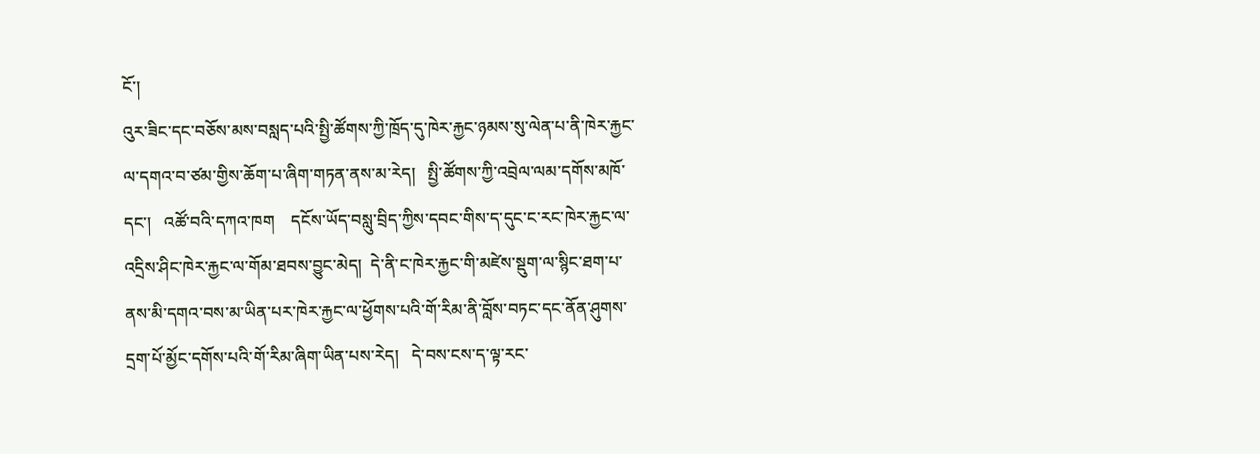ངོ་།
འུར་ཟིང་དང་བཅོས་མས་བསླད་པའི་སྤྱི་ཚོགས་ཀྱི་ཁྲོད་དུ་ཁེར་རྐྱང་ཉམས་སུ་ལེན་པ་ནི་ཁེར་རྐྱང་ལ་དགའ་བ་ཙམ་གྱིས་ཆོག་པ་ཞིག་གཏན་ནས་མ་རེད།   སྤྱི་ཚོགས་ཀྱི་འབྲེལ་ལམ་དགོས་མཁོ་དང་།   འཚོ་བའི་དཀའ་ཁག    དངོས་ཡོད་བསླུ་བྲིད་ཀྱིས་དབང་གིས་ད་དུང་ང་རང་ཁེར་རྐྱང་ལ་འདྲིས་ཤིང་ཁེར་རྐྱང་ལ་གོམ་ཐབས་བྱུང་མེད།  དེ་ནི་ང་ཁེར་རྐྱང་གི་མཛེས་སྡུག་ལ་སྙིང་ཐག་པ་ནས་མི་དགའ་བས་མ་ཡིན་པར་ཁེར་རྐྱང་ལ་ཕྱོགས་པའི་གོ་རིམ་ནི་བློས་བཏང་དང་ནོན་ཤུགས་དྲག་པོ་མྱོང་དགོས་པའི་གོ་རིམ་ཞིག་ཡིན་པས་རེད།   དེ་བས་ངས་ད་ལྟ་རང་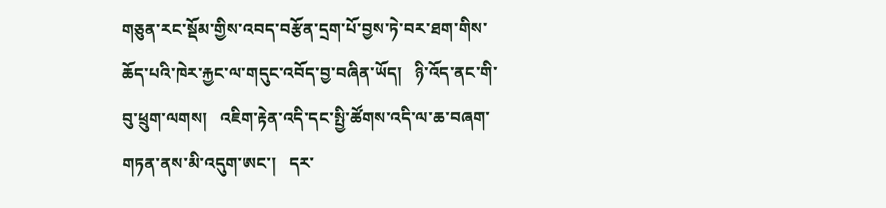གཅུན་རང་སྡོམ་གྱིས་འབད་བརྩོན་དྲག་པོ་བྱས་ཏེ་བར་ཐག་གིས་ཆོད་པའི་ཁེར་རྐྱང་ལ་གདུང་འབོད་བྱ་བཞིན་ཡོད།   ཉི་འོད་ནང་གི་བུ་ཕྲུག་ལགས།   འཇིག་རྟེན་འདི་དང་སྤྱི་ཚོགས་འདི་ལ་ཆ་བཞག་གཏན་ནས་མི་འདུག་ཨང་།   དར་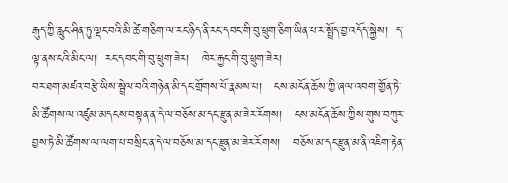རྒུད་ཀྱི་རླུང་ཤིན་ཏུ་ལྡང་བའི་མི་ཚེ་གཅིག་ལ་རང་ཉིད་ནི་རང་དབང་གི་བུ་ཕྲུག་ཅིག་ཡིན་པ་ར་སྤྲོད་བྱ་འདོད་སྐྱེས།  ད་ལྟ་ནས་ངའི་མིང་ལ།  རང་དབང་གི་བུ་ཕྲུག་ཟེར།   ཁེར་རྐྱང་གི་བུ་ཕྲུག་ཟེར།
བར་ཐག་མཛའ་བརྩེ་ཡིས་སྦྲེལ་བའི་གཉེན་མི་དང་གྲོགས་པོ་རྣམས་པ།   ངས་མངོན་ཆོས་ཀྱི་ཞལ་འབག་གྱོན་ཏེ་མི་ཚོགས་ལ་འཛུམ་མདངས་བསྟན་ན་དེ་ལ་བཅོས་མ་དང་རྫུན་མ་ཟེར་རོགས།   ངས་མངོན་ཆོས་ཀྱིས་གུས་བཀུར་བྱས་ཏེ་མི་ཚོགས་ལ་ལག་པ་བསྲིང་ན་དེ་ལ་བཅོས་མ་དང་རྫུན་མ་ཟེར་རོགས།   བཅོས་མ་དང་རྫུན་མ་ནི་འཇིག་རྟེན་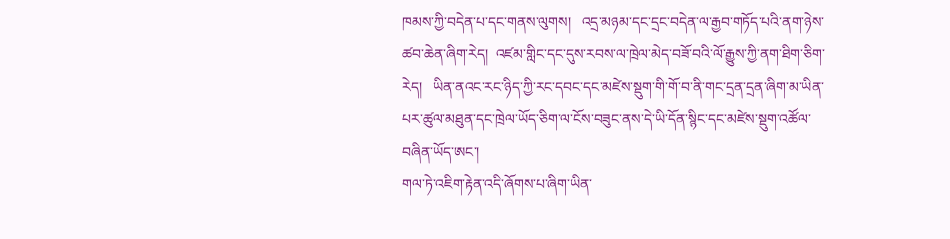ཁམས་ཀྱི་བདེན་པ་དང་གནས་ལུགས།   འདྲ་མཉམ་དང་དྲང་བདེན་ལ་རྒྱབ་གཏོད་པའི་ནག་ཉེས་ཚབ་ཆེན་ཞིག་རེད།  འཛམ་གླིང་དང་དུས་རབས་ལ་ཁྲེལ་མེད་བཟོ་བའི་ལོ་རྒྱུས་ཀྱི་ནག་ཐིག་ཅིག་རེད།   ཡིན་ནའང་རང་ཉིད་ཀྱི་རང་དབང་དང་མཛེས་སྡུག་གི་གོ་བ་ནི་གང་དྲན་དྲན་ཞིག་མ་ཡིན་པར་ཚུལ་མཐུན་དང་ཁྲེལ་ཡོད་ཅིག་ལ་ངོས་བཟུང་ནས་དེ་ཡི་དོན་སྙིང་དང་མཛེས་སྡུག་འཚོལ་བཞིན་ཡོད་ཨང་།
གལ་ཏེ་འཇིག་རྟེན་འདི་ཞོགས་པ་ཞིག་ཡིན་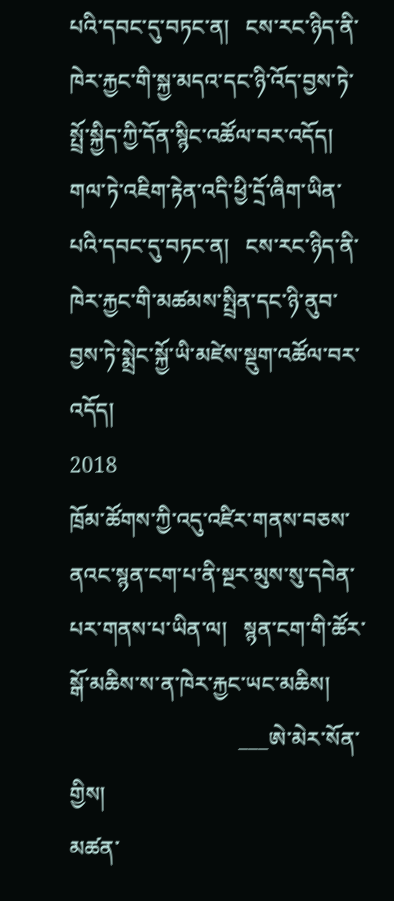པའི་དབང་དུ་བཏང་ན།   ངས་རང་ཉིད་ནི་ཁེར་རྐྱང་གི་སྐྱ་མདའ་དང་ཉི་འོད་བྱས་ཏེ་སྤྲོ་སྐྱིད་ཀྱི་དོན་སྙིང་འཚོལ་བར་འདོད།  གལ་ཏེ་འཇིག་རྟེན་འདི་ཕྱི་དྲོ་ཞིག་ཡིན་པའི་དབང་དུ་བཏང་ན།   ངས་རང་ཉིད་ནི་ཁེར་རྐྱང་གི་མཚམས་སྤྲིན་དང་ཉི་ནུབ་བྱས་ཏེ་སྨྲེང་སྐྱོ་ཡི་མཛེས་སྡུག་འཚོལ་བར་འདོད།                                                                2018
ཁྲོམ་ཚོགས་ཀྱི་འདུ་འཛིར་གནས་བཅས་ནའང་སྙན་ངག་པ་ནི་སྔར་མུས་སུ་དབེན་པར་གནས་པ་ཡིན་ལ།   སྙན་ངག་གི་ཚོར་སྒོ་མཆིས་ས་ན་ཁེར་རྐྱང་ཡང་མཆིས།
                               ___ཨེ་མེར་སོན་གྱིས།
མཚན་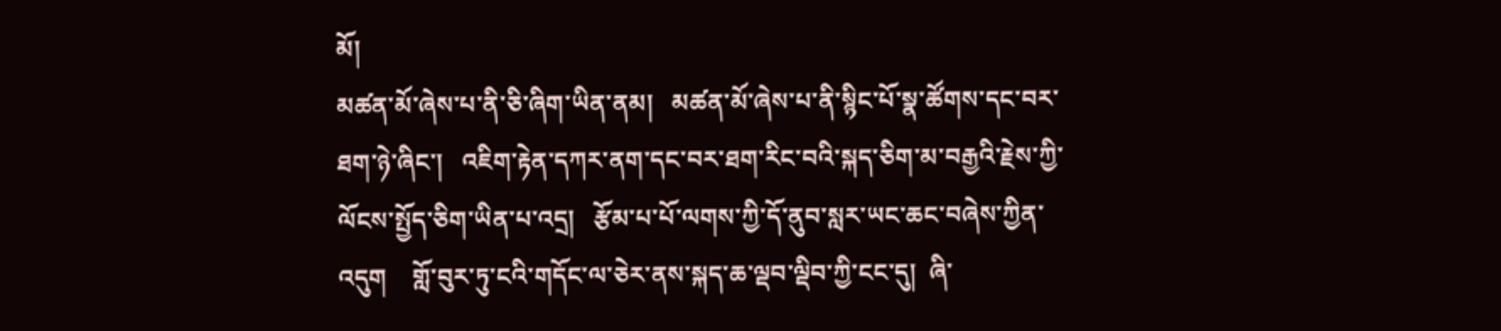མོ།
མཚན་མོ་ཞེས་པ་ནི་ཅི་ཞིག་ཡིན་ནམ།   མཚན་མོ་ཞེས་པ་ནི་སྙིང་པོ་སྣ་ཚོགས་དང་བར་ཐག་ཉེ་ཞིང་།   འཇིག་རྟེན་དཀར་ནག་དང་བར་ཐག་རིང་བའི་སྐད་ཅིག་མ་བརྒྱའི་རྗེས་ཀྱི་ལོངས་སྤྱོད་ཅིག་ཡིན་པ་འདྲ།   རྩོམ་པ་པོ་ལགས་ཀྱི་དོ་ནུབ་སླར་ཡང་ཆང་བཞེས་ཀྱིན་འདུག    གློ་བུར་ཏུ་ངའི་གདོང་ལ་ཅེར་ནས་སྐད་ཆ་ལྡབ་ལྡིབ་ཀྱི་ངང་དུ།  ཞི་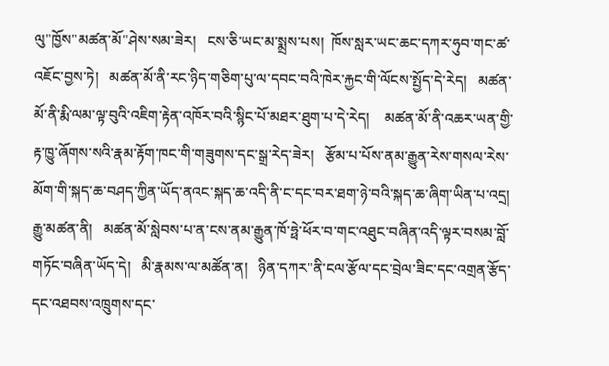ལུ"ཁྱོས"མཚན་མོ"ཤེས་སམ་ཟེར།   ངས་ཅི་ཡང་མ་སྨྲས་པས།  ཁོས་སླར་ཡང་ཆང་དཀར་ཧུབ་གང་ཚ་འཇོང་བྱས་ཏེ།   མཚན་མོ་ནི་རང་ཉིད་གཅིག་པུ་ལ་དབང་བའི་ཁེར་རྐྱང་གི་ལོངས་སྤྱོད་དེ་རེད།   མཚན་མོ་ནི་རྨི་ལམ་ལྟ་བུའི་འཇིག་རྟེན་འཁོར་བའི་སྙིང་པོ་མཐར་ཐུག་པ་དེ་རེད།    མཚན་མོ་ནི་འཆར་ཡན་གྱི་རྟ་ཁྱུ་ཞོགས་སའི་རྣམ་རྟོག་ཁང་གི་གཟུགས་དང་སྒྲ་རེད་ཟེར།   རྩོམ་པ་པོས་ནམ་རྒྱུན་རེས་གསལ་རེས་མོག་གི་སྐད་ཆ་བཤད་ཀྱིན་ཡོད་ནའང་སྐད་ཆ་འདི་ནི་ང་དང་བར་ཐག་ཉེ་བའི་སྐད་ཆ་ཞིག་ཡིན་པ་འདྲ།
རྒྱུ་མཚན་ནི།   མཚན་མོ་སླེབས་པ་ན་ངས་ནམ་རྒྱུན་ཁོ་ཧྥེ་ཕོར་བ་གང་འཐུང་བཞིན་འདི་ལྟར་བསམ་བློ་གཏོང་བཞིན་ཡོད་དེ།   མི་རྣམས་ལ་མཚོན་ན།   ཉིན་དཀར"ནི་ངལ་རྩོལ་དང་བྲེལ་ཟིང་དང་འགྲན་རྩོད་དང་འཐབས་འཁྲུགས་དང་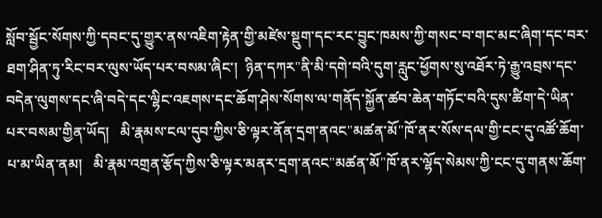སློབ་སྦྱོང་སོགས་ཀྱི་དབང་དུ་གྱུར་ནས་འཇིག་རྟེན་གྱི་མཛེས་སྡུག་དང་རང་བྱུང་ཁམས་ཀྱི་གསང་བ་གང་མང་ཞིག་དང་བར་ཐག་ཤིན་ཏུ་རིང་བར་ལུས་ཡོད་པར་བསམ་ཞིང་།  ཉིན་དཀར"ནི་མི་དགེ་བའི་དུག་རླུང་ཕྱོགས་སུ་འཐོར་ཏེ་རྒྱུ་འབྲས་དང་བདེན་ལུགས་དང་ཞི་བདེ་དང་ལྷིང་འཇགས་དང་ཆོག་ཤེས་སོགས་ལ་གནོད་སྐྱོན་ཚབ་ཆེན་གཏོང་བའི་དུས་ཚིག་དེ་ཡིན་པར་བསམ་གྱིན་ཡོད།   མི་རྣམས་ངལ་དུབ་ཀྱིས་ཅི་ལྟར་ནོན་དྲག་ནའང"མཚན་མོ"ཁོ་ནར་སོས་དལ་གྱི་ངང་དུ་འཚོ་ཆོག་པ་མ་ཡིན་ནམ།   མི་རྣམ་འགྲན་རྩོད་ཀྱིས་ཅི་ལྟར་མནར་དྲག་ནའང"མཚན་མོ"ཁོ་ནར་ལྷོད་སེམས་ཀྱི་ངང་དུ་གནས་ཆོག་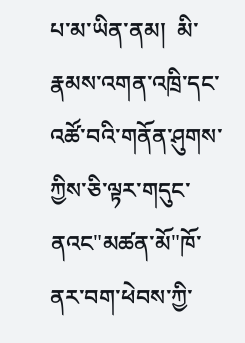པ་མ་ཡིན་ནམ།  མི་རྣམས་འགན་འཁྲི་དང་འཚོ་བའི་གནོན་ཤུགས་ཀྱིས་ཅི་ལྟར་གདུང་ནའང"མཚན་མོ"ཁོ་ནར་བག་ཕེབས་ཀྱི་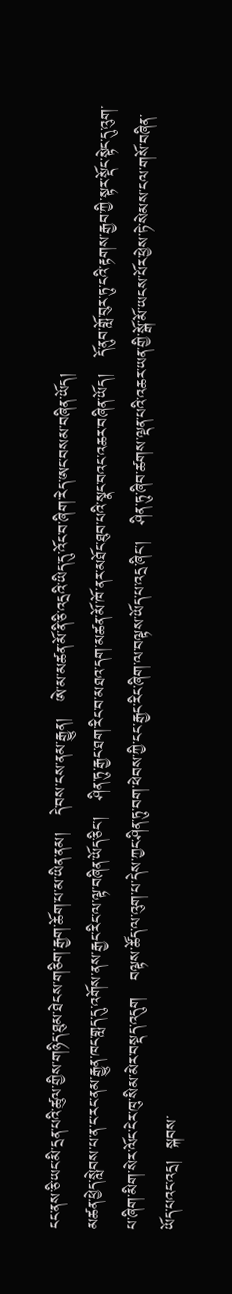ངང་ནས་ཅི་ཡང་མི་དྲན་པའི་ཚུལ་གྱིས་གཉིད་ཐུམ་ཐེངས་གཅིག་རྒྱག་ཆོག་པ་མ་ཡིན་ནམ།   དེ་བས་ངས་ནམ་རྒྱུན།   ཨེ་མ་མཚན་མོ་ནི་ཅི་འདྲའི་ཡིད་དུ་འོང་བ་ཞིག་རེད་ཨང་བསམ་བཞིན་ཡོད།
མཚན་ཕྱེད་སླེབས་པ་ན་ང་རང་ནམ་རྒྱུན་ཁང་གླད་དུ་འགོས་ནས་རྒྱང་རིང་ལ་ལྟ་བཞིན་ཡོད་ཅིང་།   ཤིན་ཏུ་རྒྱང་ཐག་རིང་བ་མཐའ་དག་མཚན་མོ་ཁོ་ནར་མཐོང་ཐུབ་པའི་སྣང་བའང་འཆར་བཞིན་ཡོད།   དོ་ནུབ་གློ་བུར་ཏུ་ངའི་རྟགས་རྒྱབ་ཀྱི་སྟར་སྡོང་སྟེང་དུ་འུག་པ་ཞིག་མིག་སེར་ལོང་ངེར་ཁུ་སིམ་མེར་བསྡད་འདུག   བལྟས་ཚོད་ལ་འུག་པ་དེས་ཀྱང་ཤིན་ཏུ་བག་ཕེབས་ཀྱི་ངང་རྒྱང་རིང་ཞིག་ལ་བལྟས་ཡོད་པ་འདྲ་ཞིང་།   ཤིན་ཏུ་ཞིབ་ཚགས་ལྡན་པའི་འཆར་ཡན་གྱི་སྒོ་མོ་ཡངས་པོར་ཕྱེས་ཏེ་སེམས་ངལ་གསོ་བཞིན་ཡོད་པའང་འདྲ།  སྐབས་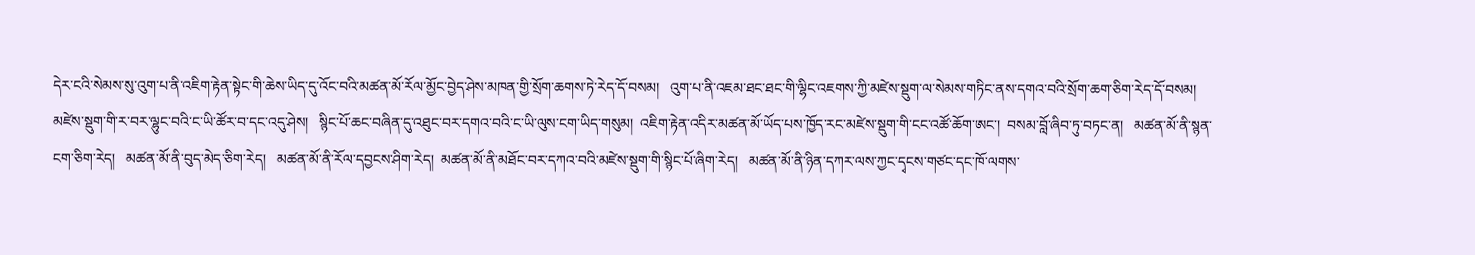དེར་ངའི་སེམས་སུ་འུག་པ་ནི་འཇིག་རྟེན་སྟེང་གི་ཆེས་ཡིད་དུ་འོང་བའི་མཚན་མོ་རོལ་མྱོང་བྱེད་ཤེས་མཁན་གྱི་སྲོག་ཆགས་ཏེ་རེད་དོ་བསམ།   འུག་པ་ནི་འཇམ་ཐང་ཐང་གི་ལྷིང་འཇགས་ཀྱི་མཛེས་སྡུག་ལ་སེམས་གཏིང་ནས་དགའ་བའི་སྲོག་ཆག་ཅིག་རེད་དོ་བསམ།
མཛེས་སྡུག་གི་ར་བར་ལྷུང་བའི་ང་ཡི་ཚོར་བ་དང་འདུ་ཤེས།   སྙིང་པོ་ཆང་བཞིན་དུ་འཐུང་བར་དགའ་བའི་ང་ཡི་ལུས་ངག་ཡིད་གསུམ།  འཇིག་རྟེན་འདིར་མཚན་མོ་ཡོད་པས་ཁྱོད་རང་མཛེས་སྡུག་གི་ངང་འཚོ་ཆོག་ཨང་།  བསམ་བློ་ཞིབ་ཏུ་བཏང་ན།   མཚན་མོ་ནི་སྙན་ངག་ཅིག་རེད།   མཚན་མོ་ནི་བུད་མེད་ཅིག་རེད།   མཚན་མོ་ནི་རོལ་དབྱངས་ཤིག་རེད།  མཚན་མོ་ནི་མཐོང་བར་དཀའ་བའི་མཛེས་སྡུག་གི་སྙིང་པོ་ཞིག་རེད།   མཚན་མོ་ནི་ཉིན་དཀར་ལས་ཀྱང་དྭངས་གཙང་དང་ཁོ་ལགས་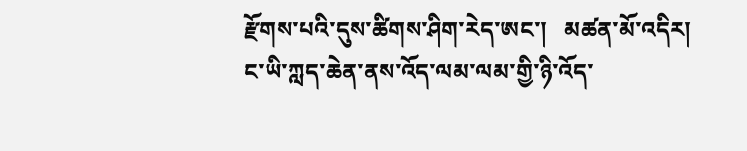རྫོགས་པའི་དུས་ཚིགས་ཤིག་རེད་ཨང་།   མཚན་མོ་འདིར།   ང་ཡི་ཀླད་ཆེན་ནས་འོད་ལམ་ལམ་གྱི་ཉི་འོད་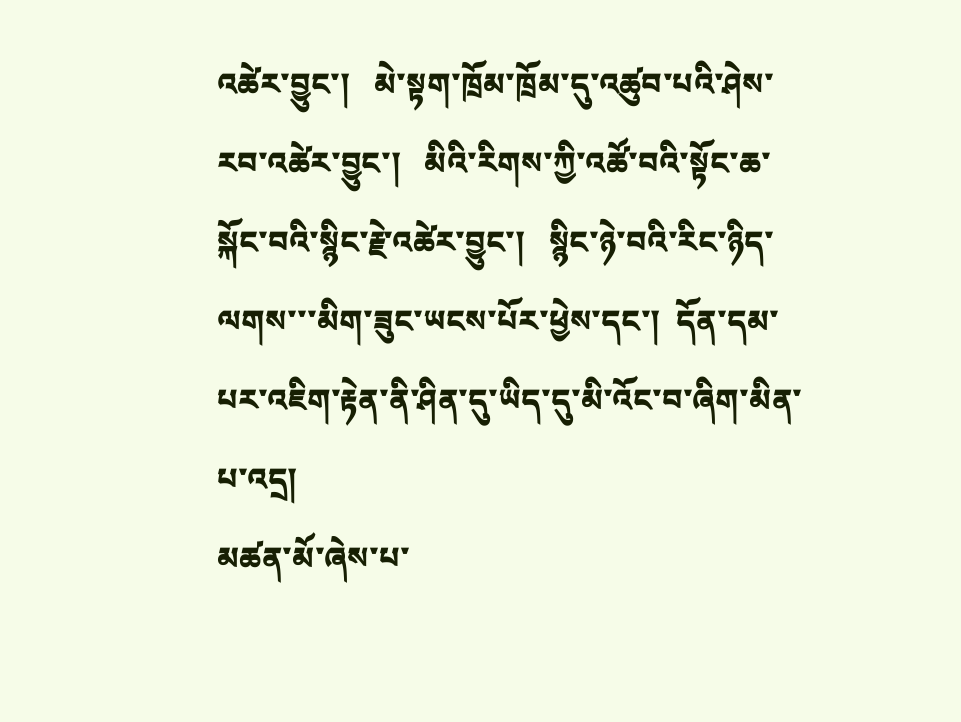འཚེར་བྱུང་།   མེ་སྟག་ཁྲོམ་ཁྲོམ་དུ་འཚུབ་པའི་ཤེས་རབ་འཚེར་བྱུང་།   མིའི་རིགས་ཀྱི་འཚོ་བའི་སྟོང་ཆ་སྐོང་བའི་སྙིང་རྗེ་འཚེར་བྱུང་།   སྙིང་ཉེ་བའི་རིང་ཉིད་ལགས་་་མིག་ཟུང་ཡངས་པོར་ཕྱེས་དང་།  དོན་དམ་པར་འཇིག་རྟེན་ནི་ཤིན་དུ་ཡིད་དུ་མི་འོང་བ་ཞིག་མིན་པ་འདྲ།
མཚན་མོ་ཞེས་པ་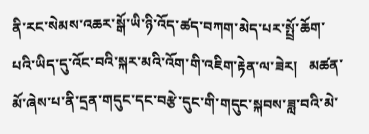ནི་རང་སེམས་འཆར་སྒོ་ཡི་ཉི་འོད་ཚད་བཀག་མེད་པར་སྤྲོ་ཆོག་པའི་ཡིད་དུ་འོང་བའི་སྐར་མའི་འོག་གི་འཇིག་རྟེན་ལ་ཟེར།   མཚན་མོ་ཞེས་པ་ནི་དྲན་གདུང་དང་བརྩེ་དུང་གི་གདུང་སྐབས་ཟླ་བའི་མེ་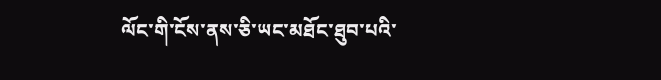ལོང་གི་ངོས་ནས་ཅི་ཡང་མཐོང་ཐུབ་པའི་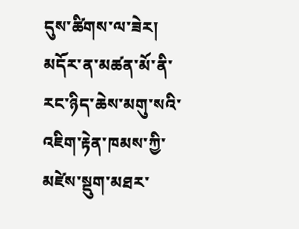དུས་ཚིགས་ལ་ཟེར།   མདོར་ན་མཚན་མོ་ནི་རང་ཉིད་ཆེས་མགུ་སའི་འཇིག་རྟེན་ཁམས་ཀྱི་མཛེས་སྡུག་མཐར་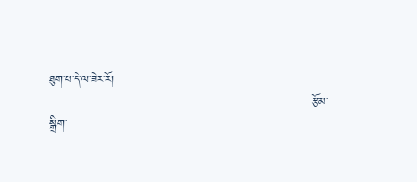ཐུག་པ་དེ་ལ་ཟེར་རོ།
                                                                རྩོམ་སྒྲིག་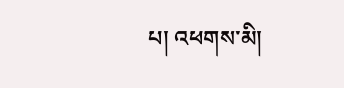པ། འཕགས་མི།